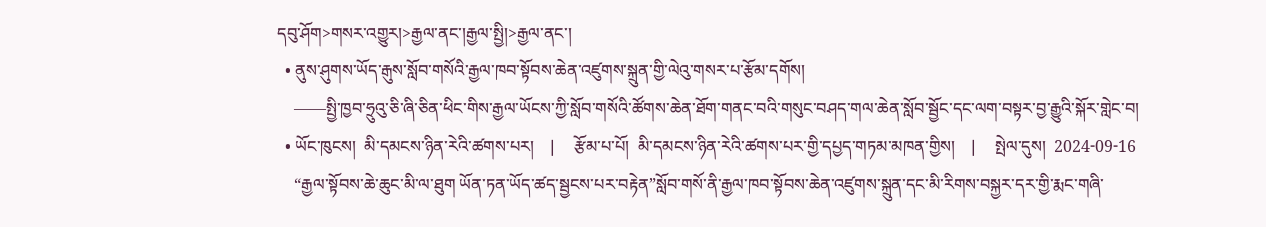དབུ་ཤོག>གསར་འགྱུར།>རྒྱལ་ནང་།རྒྱལ་སྤྱི།>རྒྱལ་ནང་།
  • ནུས་ཤུགས་ཡོད་རྒུས་སློབ་གསོའི་རྒྱལ་ཁབ་སྟོབས་ཆེན་འཛུགས་སྐྲུན་གྱི་ལེའུ་གསར་པ་རྩོམ་དགོས།
    ——སྤྱི་ཁྱབ་ཧྲུའུ་ཅི་ཞི་ཅིན་ཕིང་གིས་རྒྱལ་ཡོངས་ཀྱི་སློབ་གསོའི་ཚོགས་ཆེན་ཐོག་གནང་བའི་གསུང་བཤད་གལ་ཆེན་སློབ་སྦྱོང་དང་ལག་བསྟར་བྱ་རྒྱུའི་སྐོར་གླེང་བ།
  • ཡོང་ཁུངས།  མི་དམངས་ཉིན་རེའི་ཚགས་པར།    |     རྩོམ་པ་པོ།  མི་དམངས་ཉིན་རེའི་ཚགས་པར་གྱི་དཔྱད་གཏམ་མཁན་གྱིས།    |     སྤེལ་དུས།  2024-09-16
    “རྒྱལ་སྟོབས་ཆེ་ཆུང་མི་ལ་ཐུག ཡོན་ཏན་ཡོད་ཚད་སྦྱངས་པར་བརྟེན”སློབ་གསོ་ནི་རྒྱལ་ཁབ་སྟོབས་ཆེན་འཛུགས་སྐྲུན་དང་མི་རིགས་བསྐྱར་དར་གྱི་རྨང་གཞི་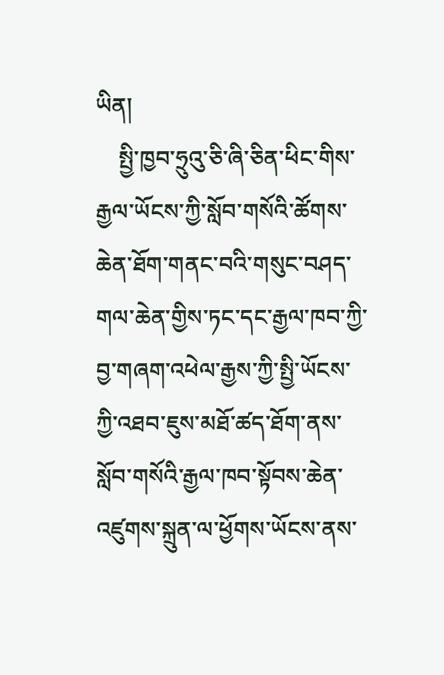ཡིན།
    སྤྱི་ཁྱབ་ཧྲུའུ་ཅི་ཞི་ཅིན་ཕིང་གིས་རྒྱལ་ཡོངས་ཀྱི་སློབ་གསོའི་ཚོགས་ཆེན་ཐོག་གནང་བའི་གསུང་བཤད་གལ་ཆེན་གྱིས་ཏང་དང་རྒྱལ་ཁབ་ཀྱི་བྱ་གཞག་འཕེལ་རྒྱས་ཀྱི་སྤྱི་ཡོངས་ཀྱི་འཐབ་ཇུས་མཐོ་ཚད་ཐོག་ནས་སློབ་གསོའི་རྒྱལ་ཁབ་སྟོབས་ཆེན་འཛུགས་སྐྲུན་ལ་ཕྱོགས་ཡོངས་ནས་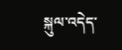སྐུལ་འདེད་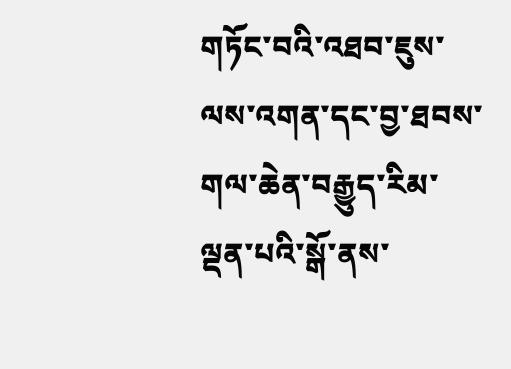གཏོང་བའི་འཐབ་ཇུས་ལས་འགན་དང་བྱ་ཐབས་གལ་ཆེན་བརྒྱུད་རིམ་ལྡན་པའི་སྒོ་ནས་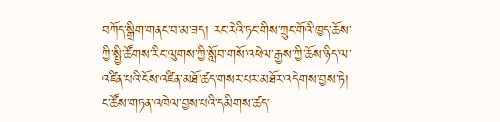བཀོད་སྒྲིག་གནང་བ་མ་ཟད། རང་རེའི་ཏང་གིས་ཀྲུང་གོའི་ཁྱད་ཆོས་ཀྱི་སྤྱི་ཚོགས་རིང་ལུགས་ཀྱི་སློབ་གསོ་འཕེལ་རྒྱས་ཀྱི་ཆོས་ཉིད་ལ་འཛིན་པའི་ངོས་འཛིན་མཐོ་ཚད་གསར་པར་མཐོར་འདེགས་བྱས་ཏེ། ང་ཚོས་གཏན་འཁེལ་བྱས་པའི་དམིགས་ཚད་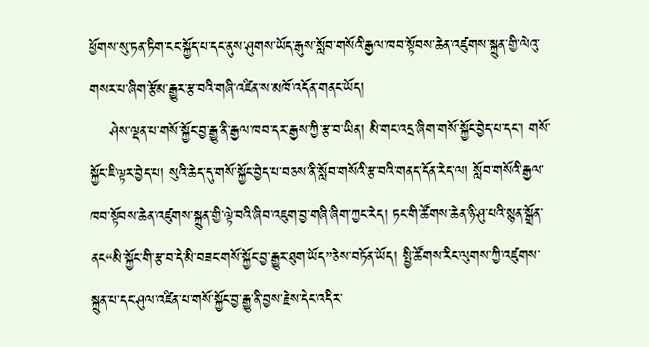ཕྱོགས་སུ་ཏན་ཏིག་ངང་སྐྱོད་པ་དང་ནུས་ཤུགས་ཡོད་རྒུས་སློབ་གསོའི་རྒྱལ་ཁབ་སྟོབས་ཆེན་འཛུགས་སྐྲུན་གྱི་ལེའུ་གསར་པ་ཞིག་རྩོམ་རྒྱུར་རྩ་བའི་གཞི་འཛིན་ས་མཁོ་འདོན་གནང་ཡོད།
    ཤེས་ལྡན་པ་གསོ་སྐྱོང་བྱ་རྒྱུ་ནི་རྒྱལ་ཁབ་དར་རྒྱས་ཀྱི་རྩ་བ་ཡིན། མི་གང་འདྲ་ཞིག་གསོ་སྐྱོང་བྱེད་པ་དང་། གསོ་སྐྱོང་ཇི་ལྟར་བྱེད་པ། སུའི་ཆེད་དུ་གསོ་སྐྱོང་བྱེད་པ་བཅས་ནི་སློབ་གསོའི་རྩ་བའི་གནད་དོན་རེད་ལ། སློབ་གསོའི་རྒྱལ་ཁབ་སྟོབས་ཆེན་འཛུགས་སྐྲུན་གྱི་ལྟེ་བའི་ཞིབ་འཇུག་བྱ་གཞི་ཞིག་ཀྱང་རེད། ཏང་གི་ཚོགས་ཆེན་ཉི་ཤུ་པའི་སྙན་སྒྲོན་ནང“མི་སྐྱོང་གི་རྩ་བ་དེ་མི་བཟང་གསོ་སྐྱོང་བྱ་རྒྱུར་ཐུག་ཡོད”ཅེས་བཏོན་ཡོད། སྤྱི་ཚོགས་རིང་ལུགས་ཀྱི་འཛུགས་སྐྲུན་པ་དང་ཤུལ་འཛིན་པ་གསོ་སྐྱོང་བྱ་རྒྱུ་ནི་བྱས་རྗེས་དེང་འདིར་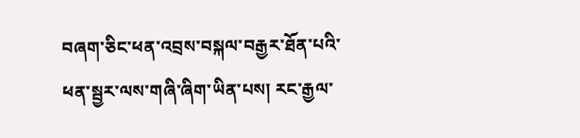བཞག་ཅིང་ཕན་འབྲས་བསྐལ་བརྒྱར་ཐོན་པའི་ཕན་སྦྱར་ལས་གཞི་ཞིག་ཡིན་པས། རང་རྒྱལ་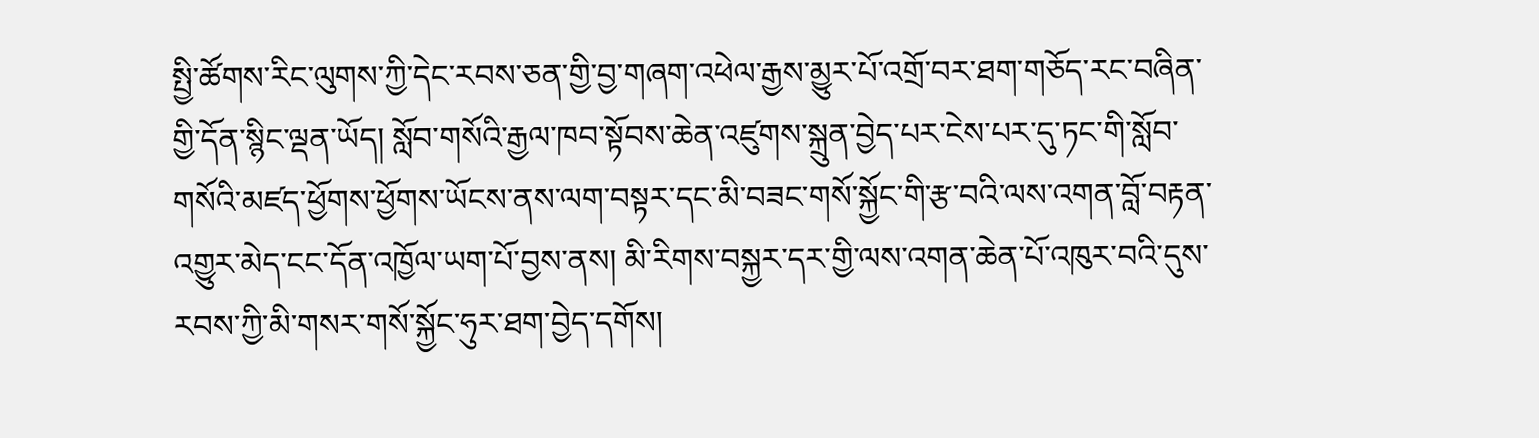སྤྱི་ཚོགས་རིང་ལུགས་ཀྱི་དེང་རབས་ཅན་གྱི་བྱ་གཞག་འཕེལ་རྒྱས་མྱུར་པོ་འགྲོ་བར་ཐག་གཅོད་རང་བཞིན་གྱི་དོན་སྙིང་ལྡན་ཡོད། སློབ་གསོའི་རྒྱལ་ཁབ་སྟོབས་ཆེན་འཛུགས་སྐྲུན་བྱེད་པར་ངེས་པར་དུ་ཏང་གི་སློབ་གསོའི་མཛད་ཕྱོགས་ཕྱོགས་ཡོངས་ནས་ལག་བསྟར་དང་མི་བཟང་གསོ་སྐྱོང་གི་རྩ་བའི་ལས་འགན་བློ་བརྟན་འགྱུར་མེད་ངང་དོན་འཁྱོལ་ཡག་པོ་བྱས་ནས། མི་རིགས་བསྐྱར་དར་གྱི་ལས་འགན་ཆེན་པོ་འཁུར་བའི་དུས་རབས་ཀྱི་མི་གསར་གསོ་སྐྱོང་ཧུར་ཐག་བྱེད་དགོས།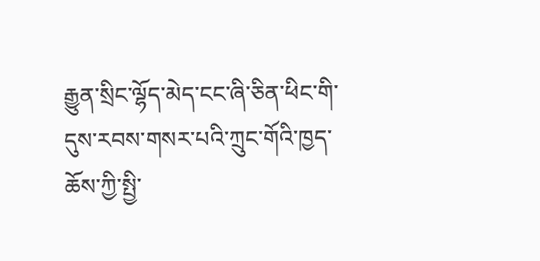རྒྱུན་སྲིང་ལྷོད་མེད་ངང་ཞི་ཅིན་ཕིང་གི་དུས་རབས་གསར་པའི་ཀྲུང་གོའི་ཁྱད་ཆོས་ཀྱི་སྤྱི་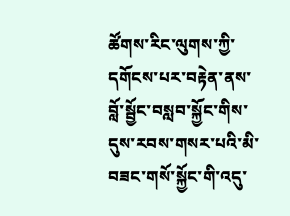ཚོགས་རིང་ལུགས་ཀྱི་དགོངས་པར་བརྟེན་ནས་བློ་སྦྱོང་བསླབ་སྐྱོང་གིས་དུས་རབས་གསར་པའི་མི་བཟང་གསོ་སྐྱོང་གི་འདུ་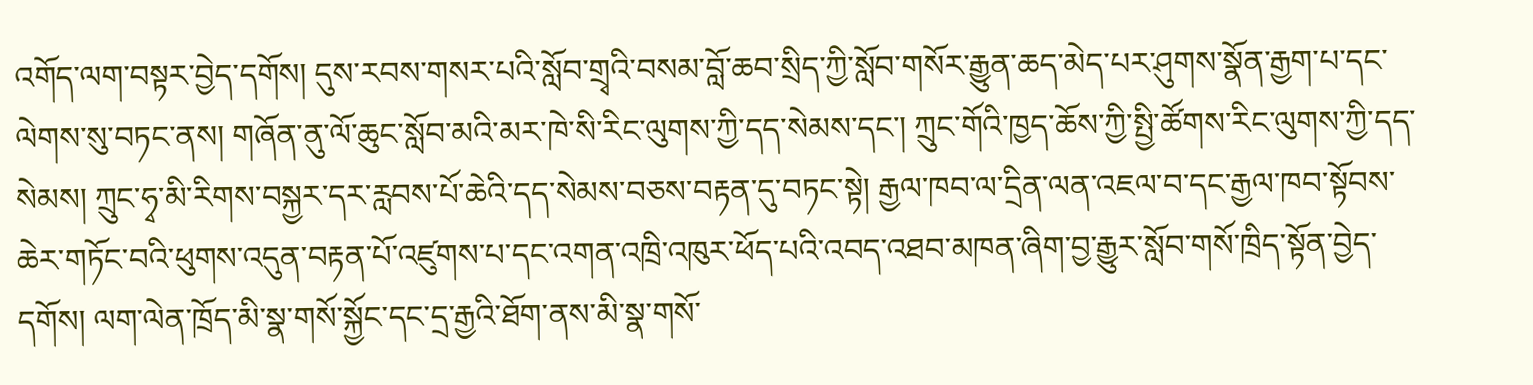འགོད་ལག་བསྟར་བྱེད་དགོས། དུས་རབས་གསར་པའི་སློབ་གྲྭའི་བསམ་བློ་ཆབ་སྲིད་ཀྱི་སློབ་གསོར་རྒྱུན་ཆད་མེད་པར་ཤུགས་སྣོན་རྒྱག་པ་དང་ལེགས་སུ་བཏང་ནས། གཞོན་ནུ་ལོ་ཆུང་སློབ་མའི་མར་ཁེ་སི་རིང་ལུགས་ཀྱི་དད་སེམས་དང་། ཀྲུང་གོའི་ཁྱད་ཆོས་ཀྱི་སྤྱི་ཚོགས་རིང་ལུགས་ཀྱི་དད་སེམས། ཀྲུང་ཧྭ་མི་རིགས་བསྐྱར་དར་རླབས་པོ་ཆེའི་དད་སེམས་བཅས་བརྟན་དུ་བཏང་སྟེ། རྒྱལ་ཁབ་ལ་དྲིན་ལན་འཇལ་བ་དང་རྒྱལ་ཁབ་སྟོབས་ཆེར་གཏོང་བའི་ཕུགས་འདུན་བརྟན་པོ་འཛུགས་པ་དང་འགན་འཁྲི་འཁུར་ཕོད་པའི་འབད་འཐབ་མཁན་ཞིག་བྱ་རྒྱུར་སློབ་གསོ་ཁྲིད་སྟོན་བྱེད་དགོས། ལག་ལེན་ཁྲོད་མི་སྣ་གསོ་སྐྱོང་དང་དྲ་རྒྱའི་ཐོག་ནས་མི་སྣ་གསོ་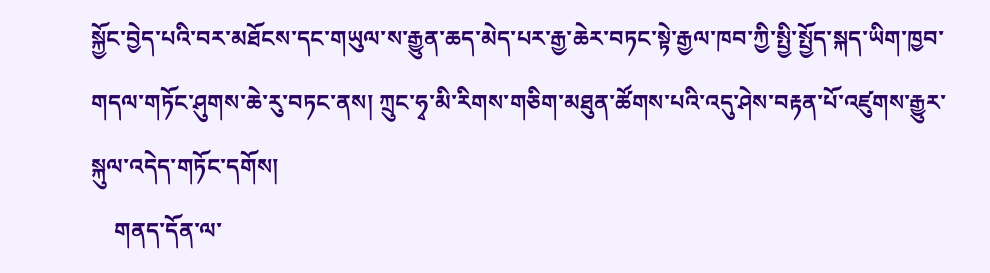སྐྱོང་བྱེད་པའི་བར་མཐོངས་དང་གཡུལ་ས་རྒྱུན་ཆད་མེད་པར་རྒྱ་ཆེར་བཏང་སྟེ་རྒྱལ་ཁབ་ཀྱི་སྤྱི་སྤྱོད་སྐད་ཡིག་ཁྱབ་གདལ་གཏོང་ཤུགས་ཆེ་རུ་བཏང་ནས། ཀྲུང་ཧྭ་མི་རིགས་གཅིག་མཐུན་ཚོགས་པའི་འདུ་ཤེས་བརྟན་པོ་འཛུགས་རྒྱུར་སྐུལ་འདེད་གཏོང་དགོས།
    གནད་དོན་ལ་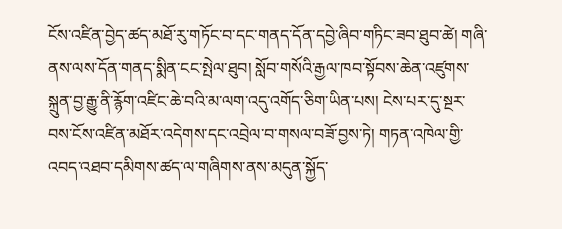ངོས་འཛིན་བྱེད་ཚད་མཐོ་རུ་གཏོང་བ་དང་གནད་དོན་དབྱེ་ཞིབ་གཏིང་ཟབ་ཐུབ་ཚེ། གཞི་ནས་ལས་དོན་གནད་སྨིན་ངང་སྤེལ་ཐུབ། སློབ་གསོའི་རྒྱལ་ཁབ་སྟོབས་ཆེན་འཛུགས་སྐྲུན་བྱ་རྒྱུ་ནི་རྙོག་འཛིང་ཆེ་བའི་མ་ལག་འདུ་འགོད་ཅིག་ཡིན་པས། ངེས་པར་དུ་སྔར་བས་ངོས་འཛིན་མཐོར་འདེགས་དང་འབྲེལ་བ་གསལ་བཟོ་བྱས་ཏེ། གཏན་འཁེལ་གྱི་འབད་འཐབ་དམིགས་ཚད་ལ་གཞིགས་ནས་མདུན་སྐྱོད་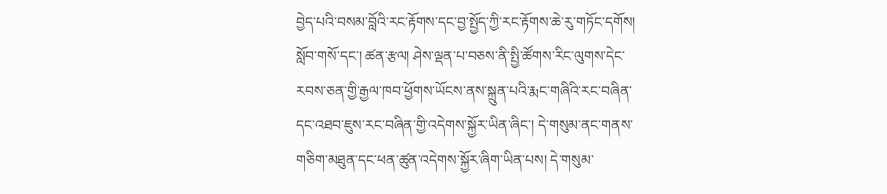བྱེད་པའི་བསམ་བློའི་རང་རྟོགས་དང་བྱ་སྤྱོད་ཀྱི་རང་རྟོགས་ཆེ་རུ་གཏོང་དགོས། སློབ་གསོ་དང་། ཚན་རྩལ། ཤེས་ལྡན་པ་བཅས་ནི་སྤྱི་ཚོགས་རིང་ལུགས་དེང་རབས་ཅན་གྱི་རྒྱལ་ཁབ་ཕྱོགས་ཡོངས་ནས་སྐྲུན་པའི་རྨང་གཞིའི་རང་བཞིན་དང་འཐབ་ཇུས་རང་བཞིན་གྱི་འདེགས་སྐྱོར་ཡིན་ཞིང་། དེ་གསུམ་ནང་གནས་གཅིག་མཐུན་དང་ཕན་ཚུན་འདེགས་སྐྱོར་ཞིག་ཡིན་པས། དེ་གསུམ་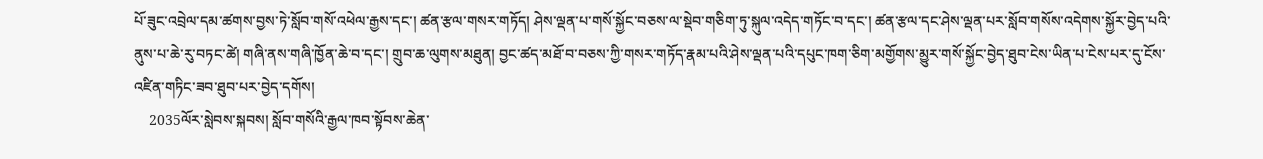པོ་ཟུང་འབྲེལ་དམ་ཚགས་བྱས་ཏེ་སློབ་གསོ་འཕེལ་རྒྱས་དང་། ཚན་རྩལ་གསར་གཏོད། ཤེས་ལྡན་པ་གསོ་སྐྱོང་བཅས་ལ་སྡེབ་གཅིག་ཏུ་སྐུལ་འདེད་གཏོང་བ་དང་། ཚན་རྩལ་དང་ཤེས་ལྡན་པར་སློབ་གསོས་འདེགས་སྐྱོར་བྱེད་པའི་ནུས་པ་ཆེ་རུ་བཏང་ཚེ། གཞི་ནས་གཞི་ཁྱོན་ཆེ་བ་དང་། གྲུབ་ཆ་ལུགས་མཐུན། བྱང་ཚད་མཐོ་བ་བཅས་ཀྱི་གསར་གཏོད་རྣམ་པའི་ཤེས་ལྡན་པའི་དཔུང་ཁག་ཅིག་མགྱོགས་མྱུར་གསོ་སྐྱོང་བྱེད་ཐུབ་ངེས་ཡིན་པ་ངེས་པར་དུ་ངོས་འཛིན་གཏིང་ཟབ་ཐུབ་པར་བྱེད་དགོས།
    2035ལོར་སླེབས་སྐབས། སློབ་གསོའི་རྒྱལ་ཁབ་སྟོབས་ཆེན་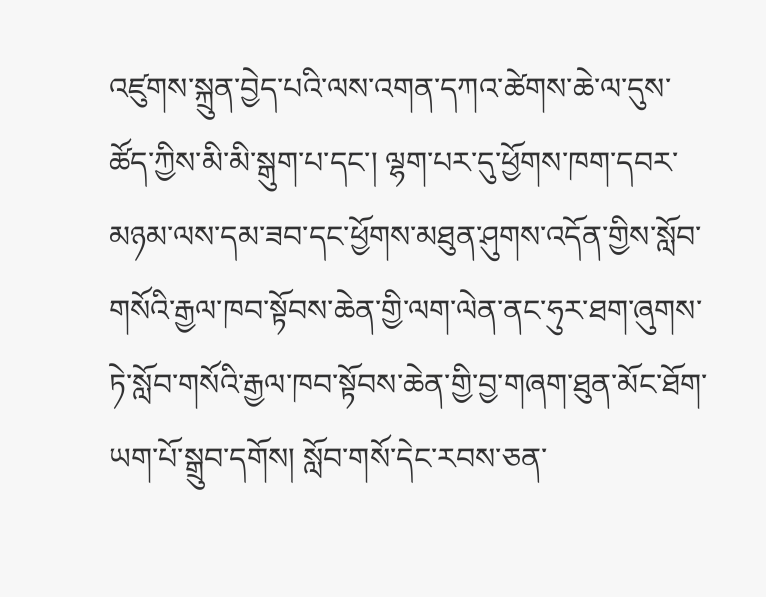འཛུགས་སྐྲུན་བྱེད་པའི་ལས་འགན་དཀའ་ཚེགས་ཆེ་ལ་དུས་ཚོད་ཀྱིས་མི་མི་སྒུག་པ་དང་། ལྷག་པར་དུ་ཕྱོགས་ཁག་དབར་མཉམ་ལས་དམ་ཟབ་དང་ཕྱོགས་མཐུན་ཤུགས་འདོན་གྱིས་སློབ་གསོའི་རྒྱལ་ཁབ་སྟོབས་ཆེན་གྱི་ལག་ལེན་ནང་ཧུར་ཐག་ཞུགས་ཏེ་སློབ་གསོའི་རྒྱལ་ཁབ་སྟོབས་ཆེན་གྱི་བྱ་གཞག་ཐུན་མོང་ཐོག་ཡག་པོ་སྒྲུབ་དགོས། སློབ་གསོ་དེང་རབས་ཅན་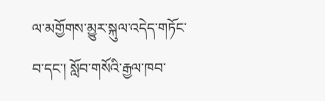ལ་མགྱོགས་མྱུར་སྐུལ་འདེད་གཏོང་བ་དང་། སློབ་གསོའི་རྒྱལ་ཁབ་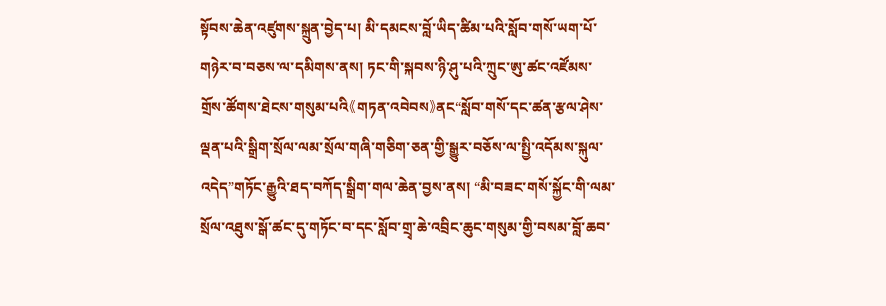སྟོབས་ཆེན་འཛུགས་སྐྲུན་བྱེད་པ། མི་དམངས་བློ་ཡིད་ཚིམ་པའི་སློབ་གསོ་ཡག་པོ་གཉེར་བ་བཅས་ལ་དམིགས་ནས། ཏང་གི་སྐབས་ཉི་ཤུ་པའི་ཀྲུང་ཨུ་ཚང་འཛོམས་གྲོས་ཚོགས་ཐེངས་གསུམ་པའི《གཏན་འབེབས》ནང“སློབ་གསོ་དང་ཚན་རྩལ་ཤེས་ལྡན་པའི་སྒྲིག་སྲོལ་ལམ་སྲོལ་གཞི་གཅིག་ཅན་གྱི་སྒྱུར་བཅོས་ལ་སྤྱི་འདོམས་སྐུལ་འདེད”གཏོང་རྒྱུའི་ཐད་བཀོད་སྒྲིག་གལ་ཆེན་བྱས་ནས། “མི་བཟང་གསོ་སྐྱོང་གི་ལམ་སྲོལ་འཐུས་སྒོ་ཚང་དུ་གཏོང་བ་དང་སློབ་གྲྭ་ཆེ་འབྲིང་ཆུང་གསུམ་གྱི་བསམ་བློ་ཆབ་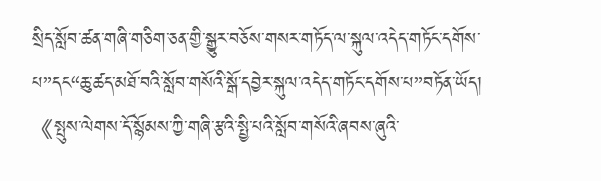སྲིད་སློབ་ཚན་གཞི་གཅིག་ཅན་གྱི་སྒྱུར་བཅོས་གསར་གཏོད་ལ་སྐུལ་འདེད་གཏོང་དགོས་པ”དང“ཆུ་ཚད་མཐོ་བའི་སློབ་གསོའི་སྒོ་དབྱེར་སྐུལ་འདེད་གཏོང་དགོས་པ”བཏོན་ཡོད། 《སྤུས་ལེགས་དོ་སྙོམས་ཀྱི་གཞི་རྩའི་སྤྱི་པའི་སློབ་གསོའི་ཞབས་ཞུའི་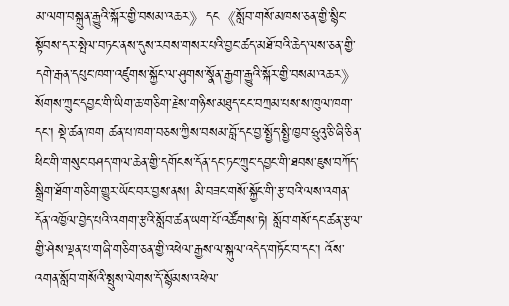མ་ལག་བསྐྲུན་རྒྱུའི་སྐོར་གྱི་བསམ་འཆར》དང《སློབ་གསོ་མཁས་ཅན་གྱི་སྙིང་སྟོབས་དར་སྤེལ་བཏང་ནས་དུས་རབས་གསར་པའི་བྱང་ཚད་མཐོ་བའི་ཆེད་ལས་ཅན་གྱི་དགེ་རྒན་དཔུང་ཁག་འཛུགས་སྐྱོང་ལ་ཤུགས་སྣོན་རྒྱག་རྒྱུའི་སྐོར་གྱི་བསམ་འཆར》སོགས་ཀྲུང་དབྱང་གི་ཡིག་ཆ་གཅིག་རྗེས་གཉིས་མཐུད་ངང་བཀྲམ་པས་ས་ཁུལ་ཁག་དང་། སྡེ་ཚན་ཁག ཚན་པ་ཁག་བཅས་ཀྱིས་བསམ་བློ་དང་བྱ་སྤྱོད་སྤྱི་ཁྱབ་ཧྲུའུ་ཅི་ཞི་ཅིན་ཕིང་གི་གསུང་བཤད་གལ་ཆེན་གྱི་དགོངས་དོན་དང་ཏང་ཀྲུང་དབྱང་གི་ཐབས་ཇུས་བཀོད་སྒྲིག་ཐོག་གཅིག་གྱུར་ཡོང་བར་བྱས་ནས། མི་བཟང་གསོ་སྐྱོང་གི་རྩ་བའི་ལས་འགན་དོན་འཁྱོལ་བྱེད་པའི་འགག་རྩའི་སློབ་ཚན་ཡག་པོ་འཚོགས་ཏེ། སློབ་གསོ་དང་ཚན་རྩལ་གྱི་ཤེས་ལྡན་པ་གཞི་གཅིག་ཅན་གྱི་འཕེལ་རྒྱས་ལ་སྐུལ་འདེད་གཏོང་བ་དང་། འོས་འགན་སློབ་གསོའི་སྤུས་ལེགས་དོ་སྙོམས་འཕེལ་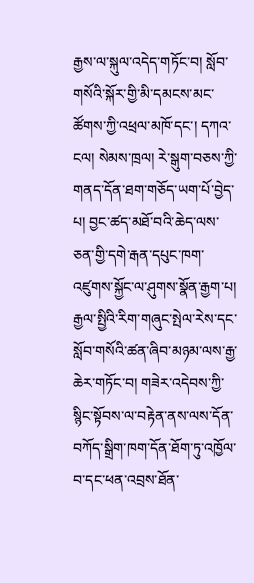རྒྱས་ལ་སྐུལ་འདེད་གཏོང་བ། སློབ་གསོའི་སྐོར་གྱི་མི་དམངས་མང་ཚོགས་ཀྱི་འཕྲལ་མཁོ་དང་། དཀའ་ངལ། སེམས་ཁྲལ། རེ་སྒུག་བཅས་ཀྱི་གནད་དོན་ཐག་གཅོད་ཡག་པོ་བྱེད་པ། བྱང་ཚད་མཐོ་བའི་ཆེད་ལས་ཅན་གྱི་དགེ་རྒན་དཔུང་ཁག་འཛུགས་སྐྱོང་ལ་ཤུགས་སྣོན་རྒྱག་པ། རྒྱལ་སྤྱིའི་རིག་གཞུང་སྤེལ་རེས་དང་སློབ་གསོའི་ཚན་ཞིབ་མཉམ་ལས་རྒྱ་ཆེར་གཏོང་བ། གཟེར་འདེབས་ཀྱི་སྙིང་སྟོབས་ལ་བརྟེན་ནས་ལས་དོན་བཀོད་སྒྲིག་ཁག་དོན་ཐོག་ཏུ་འཁྱོལ་བ་དང་ཕན་འབྲས་ཐོན་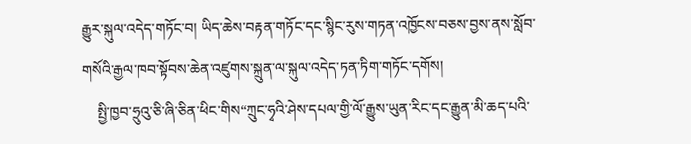རྒྱུར་སྐུལ་འདེད་གཏོང་བ། ཡིད་ཆེས་བརྟན་གཏོང་དང་སྙིང་རུས་གཏན་འཁྱོངས་བཅས་བྱས་ནས་སློབ་གསོའི་རྒྱལ་ཁབ་སྟོབས་ཆེན་འཛུགས་སྐྲུན་ལ་སྐུལ་འདེད་ཏན་ཏིག་གཏོང་དགོས།
    སྤྱི་ཁྱབ་ཧྲུའུ་ཅི་ཞི་ཅིན་ཕིང་གིས“ཀྲུང་ཧྭའི་ཤེས་དཔལ་གྱི་ལོ་རྒྱུས་ཡུན་རིང་དང་རྒྱུན་མི་ཆད་པའི་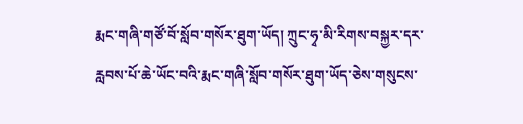རྨང་གཞི་གཙོ་བོ་སློབ་གསོར་ཐུག་ཡོད། ཀྲུང་ཧྭ་མི་རིགས་བསྐྱར་དར་རླབས་པོ་ཆེ་ཡོང་བའི་རྨང་གཞི་སློབ་གསོར་ཐུག་ཡོད་ཅེས་གསུངས་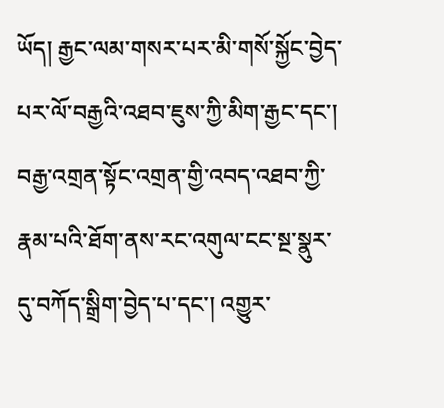ཡོད། རྒྱང་ལམ་གསར་པར་མི་གསོ་སྐྱོང་བྱེད་པར་ལོ་བརྒྱའི་འཐབ་ཇུས་ཀྱི་མིག་རྒྱང་དང་། བརྒྱ་འགྲན་སྟོང་འགྲན་གྱི་འབད་འཐབ་ཀྱི་རྣམ་པའི་ཐོག་ནས་རང་འགུལ་ངང་སྔ་སྣུར་དུ་བཀོད་སྒྲིག་བྱེད་པ་དང་། འགྱུར་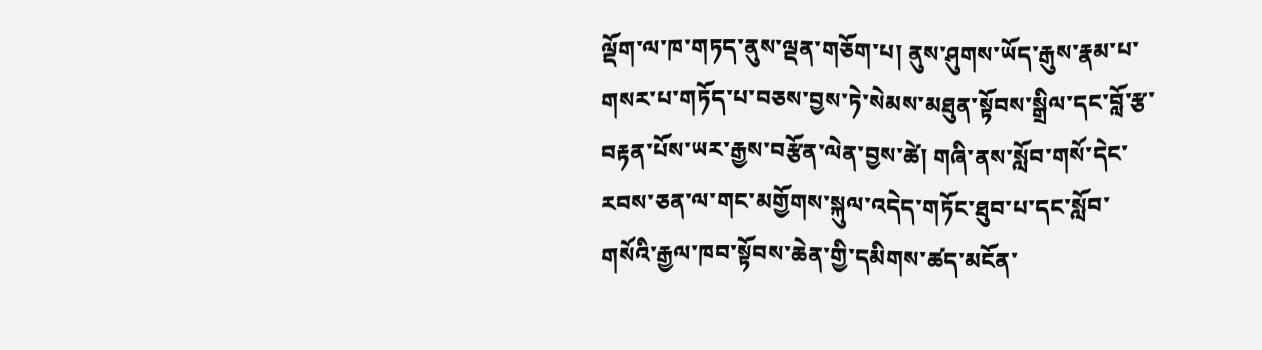ལྡོག་ལ་ཁ་གཏད་ནུས་ལྡན་གཅོག་པ། ནུས་ཤུགས་ཡོད་རྒུས་རྣམ་པ་གསར་པ་གཏོད་པ་བཅས་བྱས་ཏེ་སེམས་མཐུན་སྟོབས་སྒྲིལ་དང་བློ་རྩ་བརྟན་པོས་ཡར་རྒྱས་བརྩོན་ལེན་བྱས་ཚེ། གཞི་ནས་སློབ་གསོ་དེང་རབས་ཅན་ལ་གང་མགྱོགས་སྐུལ་འདེད་གཏོང་ཐུབ་པ་དང་སློབ་གསོའི་རྒྱལ་ཁབ་སྟོབས་ཆེན་གྱི་དམིགས་ཚད་མངོན་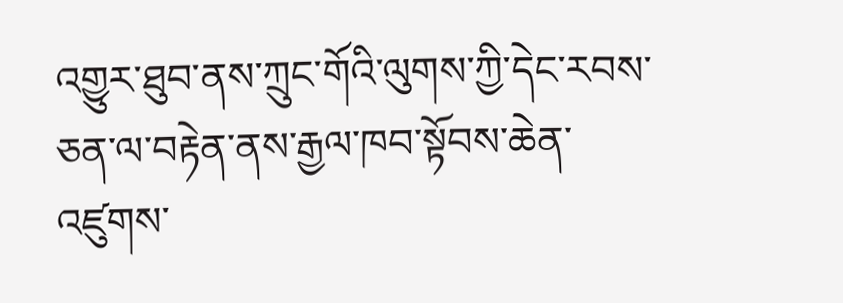འགྱུར་ཐུབ་ནས་ཀྲུང་གོའི་ལུགས་ཀྱི་དེང་རབས་ཅན་ལ་བརྟེན་ནས་རྒྱལ་ཁབ་སྟོབས་ཆེན་འཛུགས་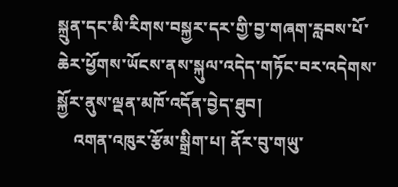སྐྲུན་དང་མི་རིགས་བསྐྱར་དར་གྱི་བྱ་གཞག་རླབས་པོ་ཆེར་ཕྱོགས་ཡོངས་ནས་སྐུལ་འདེད་གཏོང་བར་འདེགས་སྐྱོར་ནུས་ལྡན་མཁོ་འདོན་བྱེད་ཐུབ།
    འགན་འཁུར་རྩོམ་སྒྲིག་པ། ནོར་བུ་གཡུ་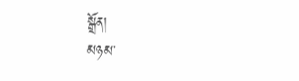སྒྲོན།
མཉམ་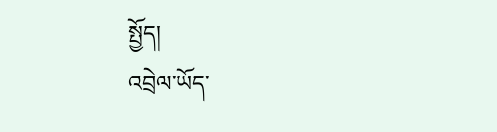སྤྱོད།
འབྲེལ་ཡོད་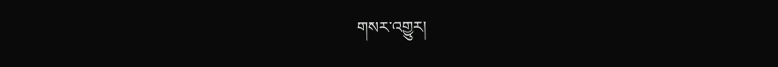གསར་འགྱུར།